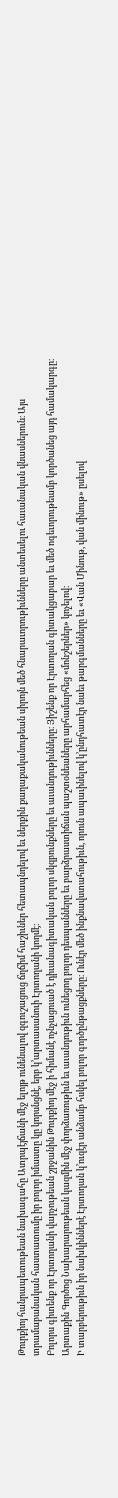Թուրքիոյ հանրապետութեան նախագահը Ատրպէյճանի մէջ ելոյթ ունենալով զգուշացուց ճղճիմ հաշիւներ հետապնդելով եւ ներքին քաղաքականութեան սիրոյն մեծ հնարաւորութիւնները անտեսելու հաւանական վնասներուն։ Այս տրամաբանական հաստատումը իր բոլոր իմաստը կը կորսնցնէ, երբ կ՚արտասանուի Էրտողանի կողմէ։
Բոլորս գիտենք որ Էրտողանի վարչութեան շրջանին Թուրքիոյ մէջ ի հիմանէ ոչնչացուած է դիւանագիտական բոլոր սկզբունքները եւ աւանդութիւնները։ Յիշենք որ Էրտողան գիտակցաբար եւ մեծ ոգեւորութեամբ կործանեց այդ համակարգը։ Արտաքին Գործոց Նախարարութեան կազմին մէջ փորձառութիւն եւ աւանդութիւն ունեցող բոլոր դեսպանները եւ բարձրաստիճան պաշտօնեաները արհամարհեց «մոնշերներ» կոչելով։
Ի տարբերութիւն իր նախկիններէ Էրտողան կ՚ուզէր անձամբ հսկել բոլոր գործընթացքները։ Ունէր մեծ ինքնավստահութիւն, որուն ապաւինելով կ՚ընդհատէր նաեւ թարգմանները եւ «Վան Մինութ, վան մինութ» ըսելով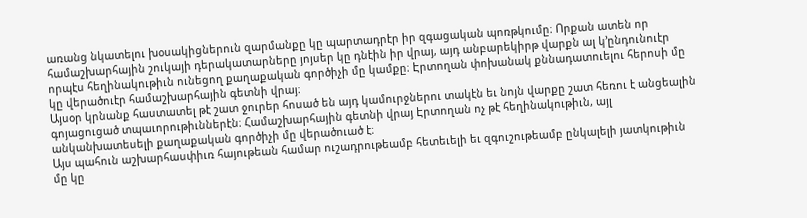առանց նկատելու խօսակիցներուն զարմանքը կը պարտադրէր իր զգացական պոռթկումը։ Որքան ատեն որ համաշխարհային շուկայի դերակատարները յոյսեր կը դնէին իր վրայ, այդ անբարեկիրթ վարքն ալ կ՚ընդունուէր որպէս հեղինակութիւն ունեցող քաղաքական գործիչի մը կամքը։ Էրտողան փոխանակ քննադատուելու հերոսի մը կը վերածուէր համաշխարհային գետնի վրայ։
Այսօր կրնանք հաստատել թէ շատ ջուրեր հոսած են այդ կամուրջներու տակէն եւ նոյն վարքը շատ հեռու է անցեալին գոյացուցած տպաւորութիւններէն։ Համաշխարհային գետնի վրայ Էրտողան ոչ թէ հեղինակութիւն, այլ անկանխատեսելի քաղաքական գործիչի մը վերածուած է։
Այս պահուն աշխարհասփիւռ հայութեան համար ուշադրութեամբ հետեւելի եւ զգուշութեամբ ընկալելի յատկութիւն մը կը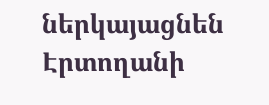ներկայացնեն Էրտողանի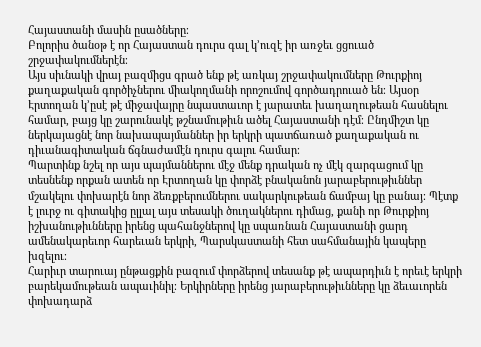Հայաստանի մասին ըսածները։
Բոլորիս ծանօթ է որ Հայաստան դուրս գալ կ՚ուզէ իր առջեւ ցցուած շրջափակումներէն։
Այս սիւնակի վրայ բազմիցս գրած ենք թէ առկայ շրջափակումները Թուրքիոյ քաղաքական գործիչներու միակողմանի որոշումով գործադրուած են։ Այսօր Էրտողան կ՚ըսէ թէ միջավայրը նպաստաւոր է յարատեւ խաղաղութեան հասնելու համար, բայց կը շարունակէ թշնամութիւն ածել Հայաստանի դէմ։ Ընդմիշտ կը ներկայացնէ նոր նախապայմաններ իր երկրի պատճառած քաղաքական ու դիւանագիտական ճգնաժամէն դուրս գալու համար։
Պարտինք նշել որ այս պայմաններու մէջ մենք դրական ոչ մէկ զարգացում կը տեսնենք որքան ատեն որ Էրտողան կը փորձէ բնականոն յարաբերութիւններ մշակելու փոխարէն նոր ձեռքբերումներու սակարկութեան ճամբայ կը բանայ։ Պէտք է լուրջ ու գիտակից ըլլալ այս տեսակի ծուղակներու դիմաց, քանի որ Թուրքիոյ իշխանութիւնները իրենց պահանջներով կը սպառնան Հայաստանի ցարդ ամենակարեւոր հարեւան երկրի, Պարսկաստանի հետ սահմանային կապերը խզելու։
Հարիւր տարուայ ընթացքին բազում փորձերով տեսանք թէ ապարդիւն է որեւէ երկրի բարեկամութեան ապաւինիլ։ Երկիրները իրենց յարաբերութիւնները կը ձեւաւորեն փոխադարձ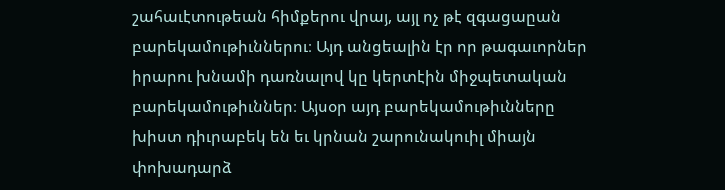շահաւէտութեան հիմքերու վրայ, այլ ոչ թէ զգացաըան բարեկամութիւններու։ Այդ անցեալին էր որ թագաւորներ իրարու խնամի դառնալով կը կերտէին միջպետական բարեկամութիւններ։ Այսօր այդ բարեկամութիւնները խիստ դիւրաբեկ են եւ կրնան շարունակուիլ միայն փոխադարձ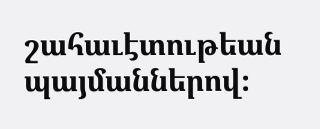շահաւէտութեան պայմաններով։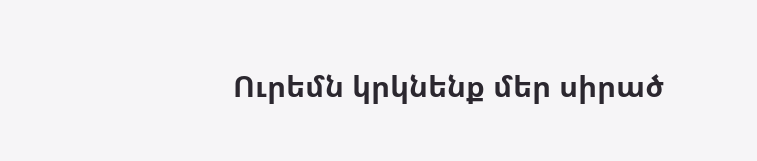Ուրեմն կրկնենք մեր սիրած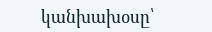կանխախօսը՝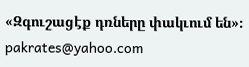«Զգուշացէք դռները փակւում են»։
pakrates@yahoo.com